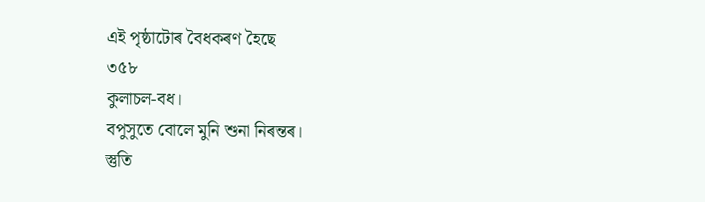এই পৃষ্ঠাটোৰ বৈধকৰণ হৈছে
৩৫৮
কুলাচল-বধ।
বপুসুতে বোলে মুনি শুনা নিৰন্তৰ।
স্তুতি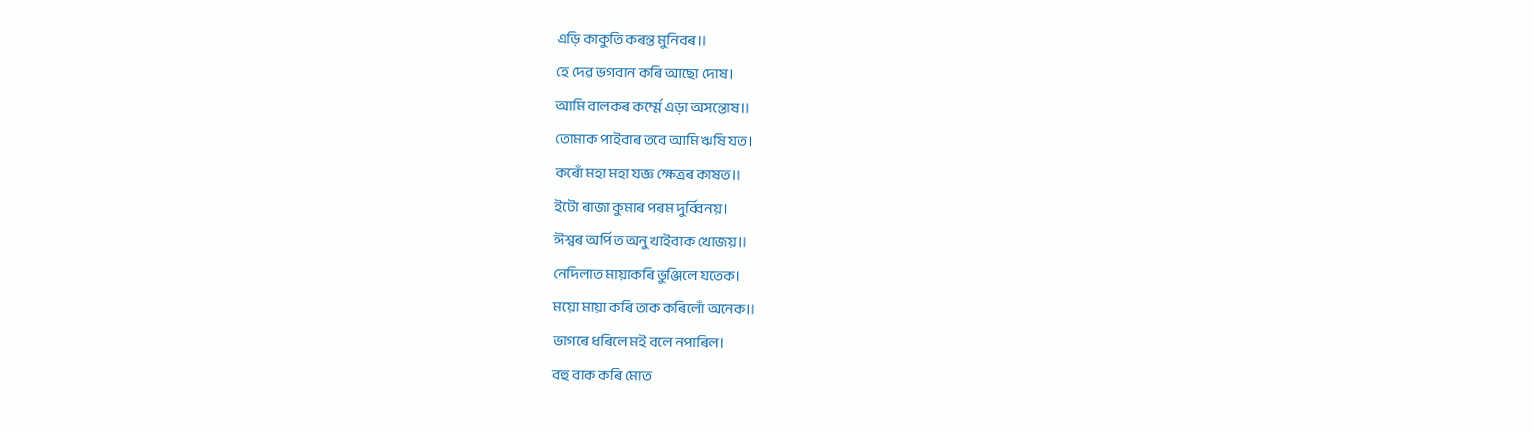এড়ি কাকুতি কৰন্ত মুনিবৰ॥
হে দেৱ ভগবান কৰি আছো দোষ।
আমি বালকৰ কৰ্ম্মে এড়া অসন্তোষ॥
তোমাক পাইবাৰ তবে আমি ঋষি যত।
কৰোঁ মহা মহা যজ্ঞ ক্ষেত্ৰৰ কাষত॥
ইটো ৰাজা কুমাৰ পৰম দুৰ্ব্বিনয়।
ঈশ্বৰ অৰ্পিত অনু খাইবাক খোজয়॥
নেদিলাত মায়াকৰি ভুঞ্জিলে যতেক।
ময়ো মায়া কৰি তাক কৰিলোঁ অনেক॥
ভাগৰে ধৰিলে মই বলে নপাৰিল।
বহু বাক কৰি মোত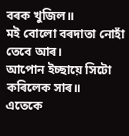বৰক খুজিল॥
মই বোলো বৰদাতা নোহাঁ তেবে আৰ।
আপোন ইচ্ছায়ে সিটো কৰিলেক সাৰ॥
এতেকে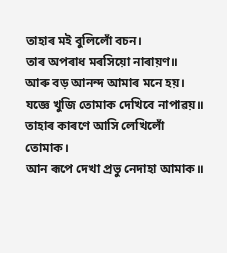তাহাৰ মই বুলিলোঁ বচন।
তাৰ অপৰাধ মৰসিয়ো নাৰায়ণ॥
আৰু বড় আনন্দ আমাৰ মনে হয়।
যজ্ঞে খুজি তোমাক দেখিবে নাপাৱয়॥
তাহাৰ কাৰণে আসি লেখিলোঁ তোমাক।
আন ৰূপে দেখা প্ৰভু নেদাহা আমাক॥